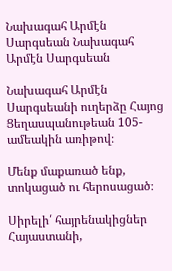Նախագահ Արմէն Սարգսեան Նախագահ Արմէն Սարգսեան

Նախագահ Արմէն Սարգսեանի ուղերձը Հայոց Ցեղասպանութեան 105-ամեակին առիթով։

Մենք մաքառած ենք, տոկացած ու հերոսացած։

Սիրելի՛ հայրենակիցներ Հայաստանի,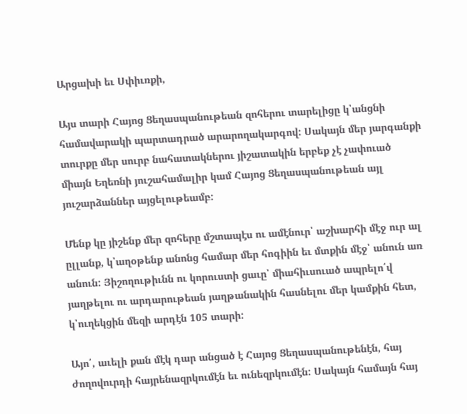Արցախի եւ Սփիւռքի,

Այս տարի Հայոց Ցեղասպանութեան զոհերու տարելիցը կ՝անցնի համավարակի պարտադրած արարողակարգով: Սակայն մեր յարգանքի տուրքը մեր սուրբ նահատակներու յիշատակին երբեք չէ չափուած միայն Եղեռնի յուշահամալիր կամ Հայոց Ցեղասպանութեան այլ յուշարձաններ այցելութեամբ:

Մենք կը յիշենք մեր զոհերը մշտապէս ու ամէնուր՝ աշխարհի մէջ ուր ալ ըլլանք, կ՝աղօթենք անոնց համար մեր հոգիին եւ մտքին մէջ՝ անուն առ անուն: Յիշողութիւնն ու կորուստի ցաւը՝ միահիւսուած ապրելո՛վ յաղթելու ու արդարութեան յաղթանակին հասնելու մեր կամքին հետ, կ՝ուղեկցին մեզի արդէն 105 տարի:

Այո՛, աւելի քան մէկ դար անցած է Հայոց Ցեղասպանութենէն, հայ ժողովուրդի հայրենազրկումէն եւ ունեզրկումէն: Սակայն համայն հայ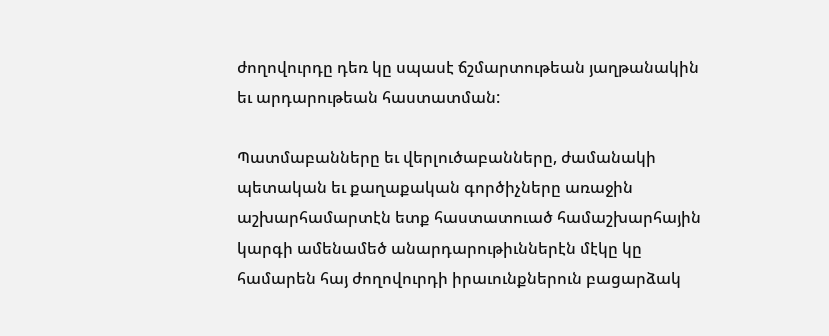ժողովուրդը դեռ կը սպասէ ճշմարտութեան յաղթանակին եւ արդարութեան հաստատման:

Պատմաբանները եւ վերլուծաբանները, ժամանակի պետական եւ քաղաքական գործիչները առաջին աշխարհամարտէն ետք հաստատուած համաշխարհային կարգի ամենամեծ անարդարութիւններէն մէկը կը համարեն հայ ժողովուրդի իրաւունքներուն բացարձակ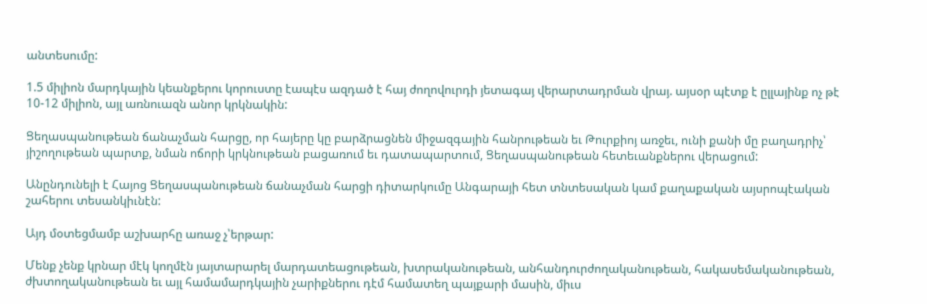անտեսումը:

1.5 միլիոն մարդկային կեանքերու կորուստը էապէս ազդած է հայ ժողովուրդի յետագայ վերարտադրման վրայ. այսօր պէտք է ըլլայինք ոչ թէ 10-12 միլիոն, այլ առնուազն անոր կրկնակին:

Ցեղասպանութեան ճանաչման հարցը, որ հայերը կը բարձրացնեն միջազգային հանրութեան եւ Թուրքիոյ առջեւ, ունի քանի մը բաղադրիչ՝ յիշողութեան պարտք, նման ոճորի կրկնութեան բացառում եւ դատապարտում, Ցեղասպանութեան հետեւանքներու վերացում:

Անընդունելի է Հայոց Ցեղասպանութեան ճանաչման հարցի դիտարկումը Անգարայի հետ տնտեսական կամ քաղաքական այսրոպէական շահերու տեսանկիւնէն:

Այդ մօտեցմամբ աշխարհը առաջ չ՝երթար:

Մենք չենք կրնար մէկ կողմէն յայտարարել մարդատեացութեան, խտրականութեան, անհանդուրժողականութեան, հակասեմականութեան, ժխտողականութեան եւ այլ համամարդկային չարիքներու դէմ համատեղ պայքարի մասին, միւս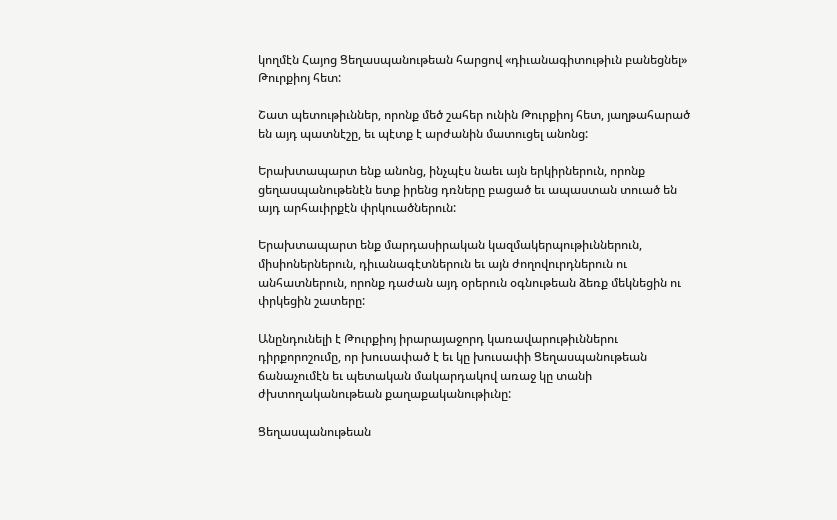կողմէն Հայոց Ցեղասպանութեան հարցով «դիւանագիտութիւն բանեցնել» Թուրքիոյ հետ:

Շատ պետութիւններ, որոնք մեծ շահեր ունին Թուրքիոյ հետ, յաղթահարած են այդ պատնէշը, եւ պէտք է արժանին մատուցել անոնց:

Երախտապարտ ենք անոնց, ինչպէս նաեւ այն երկիրներուն, որոնք ցեղասպանութենէն ետք իրենց դռները բացած եւ ապաստան տուած են այդ արհաւիրքէն փրկուածներուն:

Երախտապարտ ենք մարդասիրական կազմակերպութիւններուն, միսիոներներուն, դիւանագէտներուն եւ այն ժողովուրդներուն ու անհատներուն, որոնք դաժան այդ օրերուն օգնութեան ձեռք մեկնեցին ու փրկեցին շատերը:

Անընդունելի է Թուրքիոյ իրարայաջորդ կառավարութիւններու դիրքորոշումը, որ խուսափած է եւ կը խուսափի Ցեղասպանութեան ճանաչումէն եւ պետական մակարդակով առաջ կը տանի ժխտողականութեան քաղաքականութիւնը:

Ցեղասպանութեան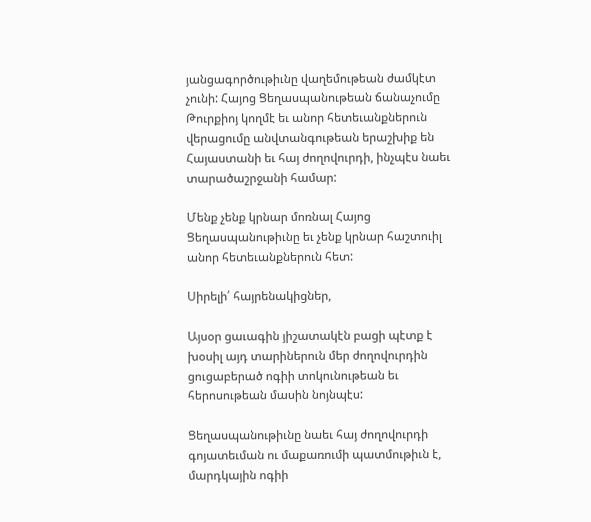յանցագործութիւնը վաղեմութեան ժամկէտ չունի: Հայոց Ցեղասպանութեան ճանաչումը Թուրքիոյ կողմէ եւ անոր հետեւանքներուն վերացումը անվտանգութեան երաշխիք են Հայաստանի եւ հայ ժողովուրդի, ինչպէս նաեւ տարածաշրջանի համար:

Մենք չենք կրնար մոռնալ Հայոց Ցեղասպանութիւնը եւ չենք կրնար հաշտուիլ անոր հետեւանքներուն հետ:

Սիրելի՛ հայրենակիցներ,

Այսօր ցաւագին յիշատակէն բացի պէտք է խօսիլ այդ տարիներուն մեր ժողովուրդին ցուցաբերած ոգիի տոկունութեան եւ հերոսութեան մասին նոյնպէս:

Ցեղասպանութիւնը նաեւ հայ ժողովուրդի գոյատեւման ու մաքառումի պատմութիւն է, մարդկային ոգիի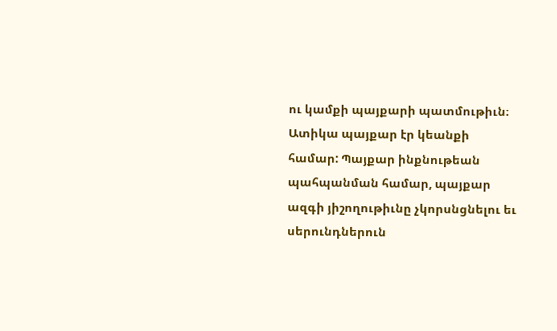ու կամքի պայքարի պատմութիւն։ Ատիկա պայքար էր կեանքի համար: Պայքար ինքնութեան պահպանման համար, պայքար ազգի յիշողութիւնը չկորսնցնելու եւ սերունդներուն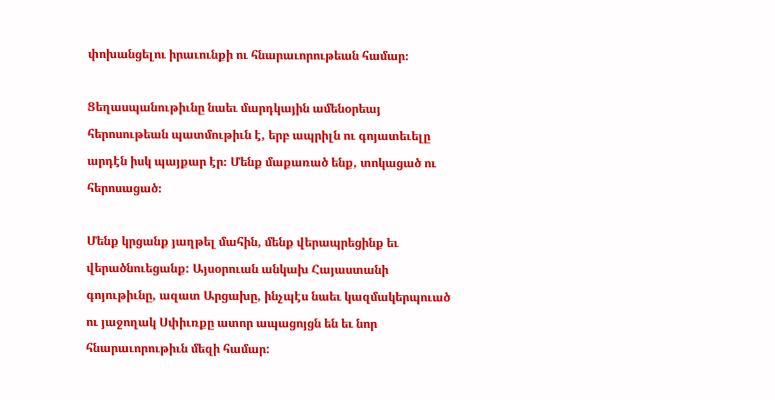փոխանցելու իրաւունքի ու հնարաւորութեան համար։

Ցեղասպանութիւնը նաեւ մարդկային ամենօրեայ հերոսութեան պատմութիւն է, երբ ապրիլն ու գոյատեւելը արդէն իսկ պայքար էր։ Մենք մաքառած ենք, տոկացած ու հերոսացած։

Մենք կրցանք յաղթել մահին, մենք վերապրեցինք եւ վերածնուեցանք: Այսօրուան անկախ Հայաստանի գոյութիւնը, ազատ Արցախը, ինչպէս նաեւ կազմակերպուած ու յաջողակ Սփիւռքը ատոր ապացոյցն են եւ նոր հնարաւորութիւն մեզի համար: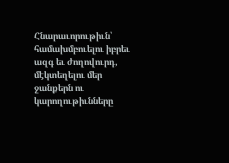Հնարաւորութիւն՝ համախմբուելու իբրեւ ազգ եւ ժողովուրդ, մէկտեղելու մեր ջանքերն ու կարողութիւնները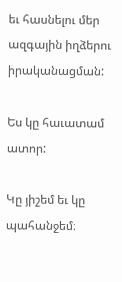եւ հասնելու մեր ազգային իղձերու իրականացման:

Ես կը հաւատամ ատոր:

Կը յիշեմ եւ կը պահանջեմ։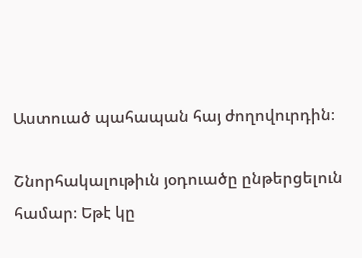Աստուած պահապան հայ ժողովուրդին։

Շնորհակալութիւն յօդուածը ընթերցելուն համար։ Եթէ կը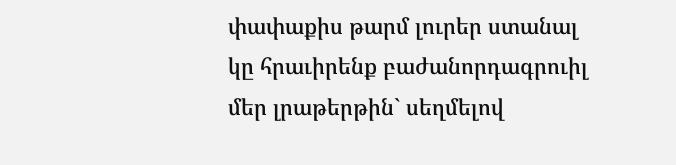փափաքիս թարմ լուրեր ստանալ կը հրաւիրենք բաժանորդագրուիլ մեր լրաթերթին` սեղմելով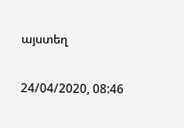այստեղ

24/04/2020, 08:46